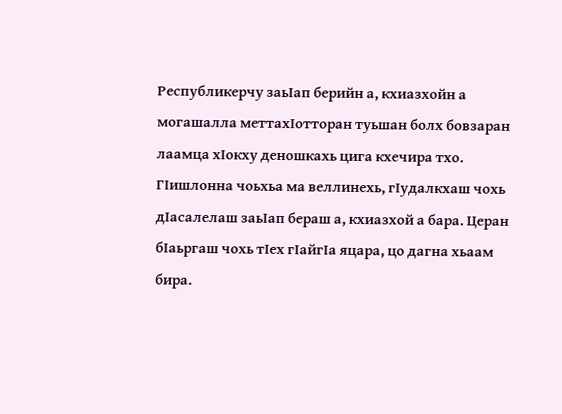Республикерчу заьIап берийн а, кхиазхойн а могашалла меттахIотторан туьшан болх бовзаран лаамца хIокху деношкахь цига кхечира тхо. ГIишлонна чоьхьа ма веллинехь, гIудалкхаш чохь дIасалелаш заьIап бераш а, кхиазхой а бара. Церан бIаьргаш чохь тIех гIайгIа яцара, цо дагна хьаам бира.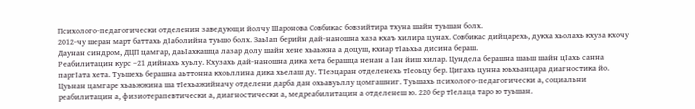Психолого-педагогически отделенин заведующи йолчу Шаронова Совбикас бовзийтира тхуна шайн туьшан болх.
2012-чу шеран март баттахь дIаболийна туьшо болх. ЗаьIап берийн дай-наношна хаза кхаъ хилира цунах. Совбикас дийцарехь, дукха хьолахь кхуза кхочу Даунан синдром, ДЦП цамгар, даьIахкашца лазар долу шайн хене хьаьжна а доцуш, кхиар тIаьхьа дисина бераш.
Реабилитацин курс –21 дийнахь хуьлу. Кхузахь дай-наношна дика хета берашца ненан а Iан йиш хилар. Цундела берашна шаьш шайн цIахь санна паргIата хета. Туьшехь берашна аьттонна кхоьллина дика хьелаш ду. ТIеэцаран отделенехь тIеоьцу бер. Цигахь цунна юьхьанцара диагностика йо. Цуьнан цамгаре хьаьжжина ша тIехьажийначу отделени дарба дан охьавуьллу цомгашниг. Туьшахь психолого-педагогически а, социальни реабилитацин а, физиотерапевтически а, диагностически а, медреабилитацин а отделенеш ю. 220 бер тIелаца таро ю туьшан.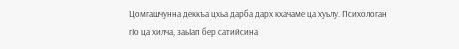Цомгашчунна деккъа цхьа дарба дарх кхачаме ца хуьлу. Психологан гIо ца хилча, заьIап бер сатийсина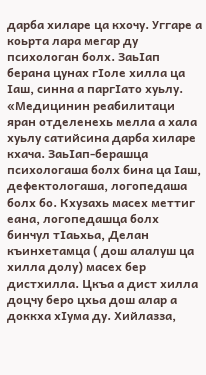дарба хиларе ца кхочу. Уггаре а коьрта лара мегар ду психологан болх. ЗаьIап берана цунах гIоле хилла ца Iаш, синна а паргIато хуьлу.
«Медицинин реабилитаци яран отделенехь мелла а хала хуьлу сатийсина дарба хиларе кхача. ЗаьIап-берашца психологаша болх бина ца Iаш, дефектологаша, логопедаша болх бо. Кхузахь масех меттиг еана, логопедашца болх бинчул тIаьхьа, Делан къинхетамца ( дош алалуш ца хилла долу) масех бер дистхилла. Цкъа а дист хилла доцчу беро цхьа дош алар а доккха хIума ду. Хийлазза,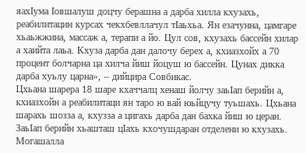яахIума Iовшалуш доцчу берашна а дарба хилла кхузахь, реабилитацин курсах чекхбевллачул тIаьхьа. Ян езачунна, цамгаре хьаьжжина, массаж а, терапи а йо. Цул сов, кхузахь бассейн хилар а хаийта лаьа. Кхуза дарба дан далочу берех а, кхиазхойх а 70 процент болчарна ца хилча йиш йоцуш ю бассейн. Цунах дикка дарба хуьлу царна», – дийцира Совбикас.
Цхьана шарера 18 шаре кхаччалц хенаш йолчу заьIап берийн а, кхиазхойн а реабилитаци ян таро ю вай юьйцучу туьшахь. Цхьана шарахь шозза а, кхузза а цигахь дарба дан бахка йиш ю церан. ЗаьIап берийн хьашташ цIахь кхочушдаран отделени ю кхузахь. Могашалла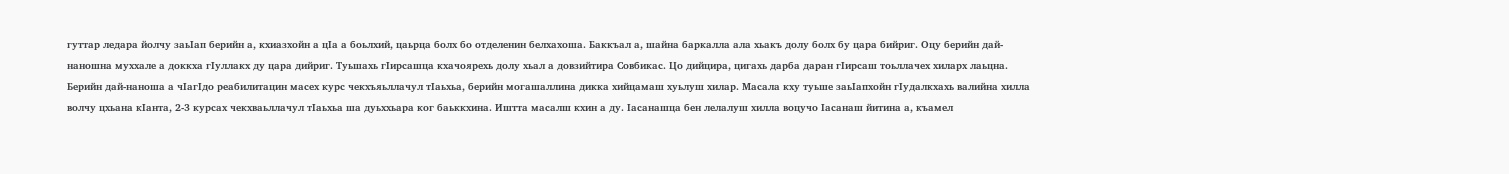гуттар ледара йолчу заьIап берийн а, кхиазхойн а цIа а боьлхий, цаьрца болх бо отделенин белхахоша. Баккъал а, шайна баркалла ала хьакъ долу болх бу цара бийриг. Оцу берийн дай-наношна муххале а доккха гIуллакх ду цара дийриг. Туьшахь гIирсашца кхачоярехь долу хьал а довзийтира Совбикас. Цо дийцира, цигахь дарба даран гIирсаш тоьллачех хиларх лаьцна. Берийн дай-наноша а чIагIдо реабилитацин масех курс чекхъяьллачул тIаьхьа, берийн могашаллина дикка хийцамаш хуьлуш хилар. Масала кху туьше заьIапхойн гIудалкхахь валийна хилла волчу цхьана кIанта, 2-3 курсах чекхваьллачул тIаьхьа ша дуьххьара ког баьккхина. Иштта масалш кхин а ду. Iасанашца бен лелалуш хилла воцучо Iасанаш йитина а, къамел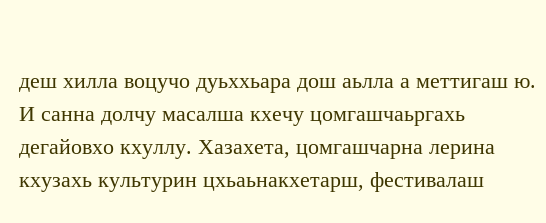деш хилла воцучо дуьххьара дош аьлла а меттигаш ю. И санна долчу масалша кхечу цомгашчаьргахь дегайовхо кхуллу. Хазахета, цомгашчарна лерина кхузахь культурин цхьаьнакхетарш, фестивалаш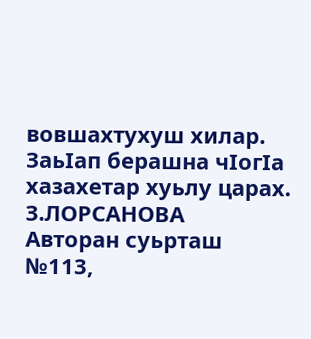вовшахтухуш хилар. ЗаьIап берашна чIогIа хазахетар хуьлу царах.
З.ЛОРСАНОВА
Авторан суьрташ
№113,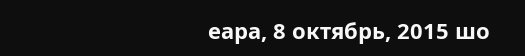еара, 8 октябрь, 2015 шо